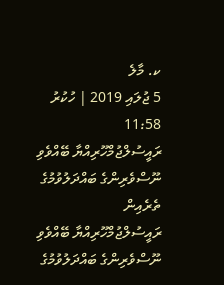ކ. މާލެ
5 ޖުލައި 2019 | ހުކުރު 11:58
ރައީސުލްޖުމްހޫރިއްޔާ ބޭއްވެވި ނޫސްވެރިންގެ ބައްދަލުވުމުގެ ތެރެއިން
ރައީސުލްޖުމްހޫރިއްޔާ ބޭއްވެވި ނޫސްވެރިންގެ ބައްދަލުވުމުގެ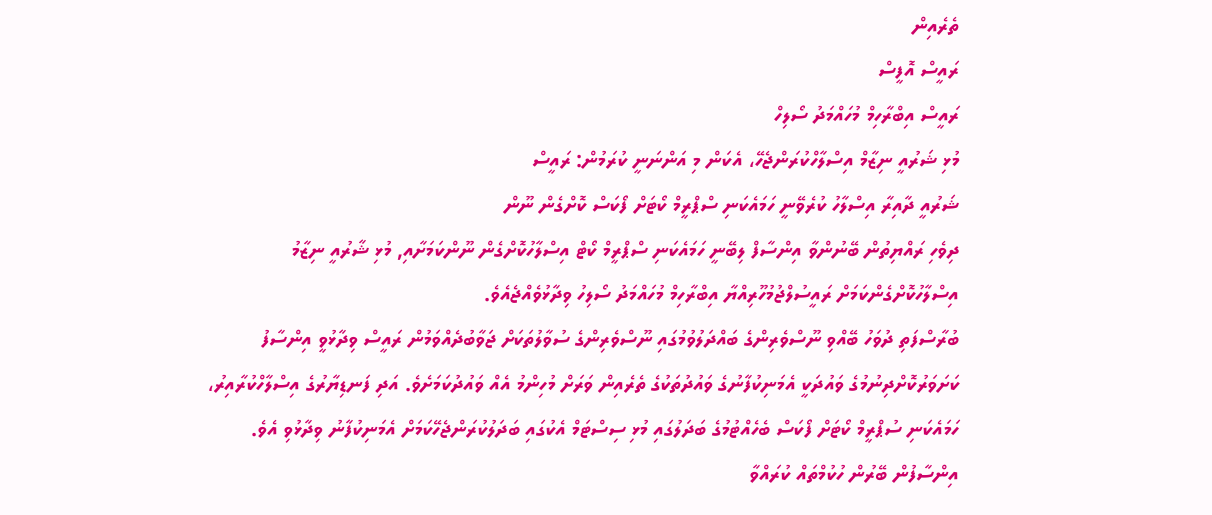ތެރެއިން
ރައީސް އޮފީސް
ރައީސް އިބްރާހިމް މުހައްމަދު ސޯލިހް
މުޅި ޝަރުއީ ނިޒާމް އިސްލާހްކުރަންޖެހޭ، އެކަން މި އަންނަނީ ކުރަމުން: ރައީސް
ޝަރުއީ ދާއިރާ އިސްލާހު ކުރެވޭނީ ހަމައެކަނި ސްޕްރީމް ކޯޓަށް ފޯކަސް ކޮށްގެން ނޫން
ދިވެހި ރައްޔިތުން ބޭނުންވާ އިންސާފް ލިބޭނީ ހަމައެކަނި ސްޕްރީމް ކޯޓް އިސްލާހުކޮށްގެން ނޫންކަމަށާއި, މުޅި ޝާރުއީ ނިޒާމު އިސްލާހުކޮށްގެންކަމަށް ރައީސުލްޖުމުހޫރިއްޔާ އިބްރާހިމް މުހައްމަދު ސޯލިހު ވިދާޅުވެއްޖެއެވެ.
ބުރާސްފަތި ދުވަހު ބޭއްވި ނޫސްވެރިންގެ ބައްދަލުވުމުގައި ނޫސްވެރިންގެ ސުވާލުތަކަށް ޖަވާބުދެއްވަމުން ރައީސް ވިދާޅުވީ އިންސާފު ކަށަވަރުކޮށްދިނުމުގެ ވައުދަކީ އެމަނިކުފާނުގެ ވައުދުތަކުގެ ތެރެއިން ވަރަށް މުހިންމު އެއް ވައުދުކަމަށެވެ. އަދި ފަނޑިޔާރުގެ އިސްލާހްކުރާއިރު، ހަމައެކަނި ސުޕްރީމް ކޯޓަށް ފޯކަސް ބެހެއްޓުމުގެ ބަދަލުގައި މުޅި ސިސްޓަމް އެކުގައި ބަދަލުކުރަންޖެހޭކަމަށް އެމަނިކުފާނު ވިދާޅުވި އެވެ.
އިންސާފުން ބޭރުން ހުކުމްތައް ކުރައްވާ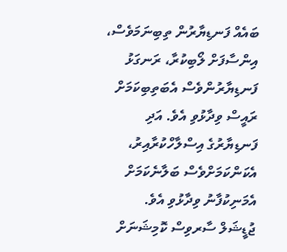ބައެއް ފަނޑިޔާރުން ތިބިނަމަވެސް، އިންސާފަށް ލޯބިކުރާ، ރަނގަޅު ފަނޑިޔާރުންވެސް އެބަތިބިކަމަށް ރައީސް ވިދާޅުވި އެވެ. އަދި ފަނޑިޔާރުގެ އިސްލާހްކުރާއިރު، އެކަންކަމަށްވެސް ބަލާނެކަމަށް އެމަނިކުފާނު ވިދާޅުވި އެވެ.
ޖުޑީޝަލް ސާރވިސް ކޮމިޝަނަށް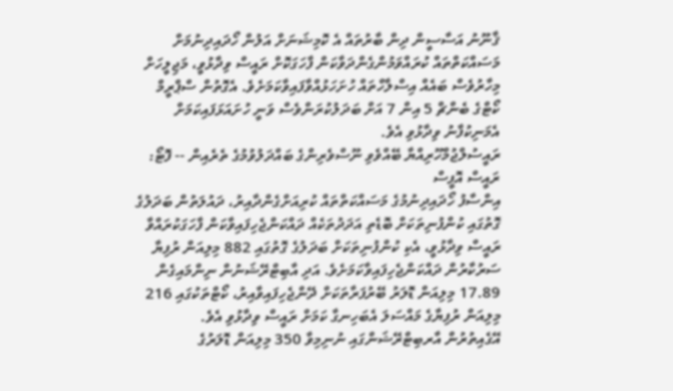ޤާނޫނު އަސާސީން ދިން ބާރުތައް އެ ކޮމިޝަނަށް އަލުން ހޯދައިދިނުމަށް މަސައްކަތްތައް ކުރައްވަމުންގެންދަވާކަން ފާހަގަކޮށް ރައީސް ވިދާޅުވީ، މަޖިލީހަށް މިހާރުވެސް ބައެއް އިސްލާހްތައް ހުށަހަޅުއްވާފައިވާކަމަށެވެ. އެގޮތުން ސްޕްރީމް ކޯޓްގެ ބެންޗް 5 އިން 7 އަށް ބަދަލުކުރަންވެސް ވަނީ ހުށައަޅަފައިކަމަށް އެމަނިކުފާނު ވިދާޅުވި އެވެ.
ރައީސުލްޖުމްހޫރިއްޔާ ބޭއްވެވި ނޫސްވެރިންގެ ބައްދަލުވުމުގެ ތެރެއިން -- ފޮޓޯ: ރައީސް އޮފީސް
އިންސާފު ހޯދައިދިނުމުގެ މަސައްކަތްތައް ކުރިއަށްގެންދާއިރު، ދައުލަތުން ބަދަލުގެ ގޮތުގައި ކުންފުނިތަކަށް ބޮޑެތި އަދަދުތަކެއް ދައްކަންޖެހިފައިވާކަން ފާހަގަކުރައްވާ ރައީސް ވިދާޅުވީ، އެކި ކުންފުނިތަކަށް ބަދަލުގެ ގޮތުގައި 882 މިލިއަން ރުފިޔާ ސަރުކާރުން ދައްކަންޖެހިފައިވާކަމަށެވެ. އަދި އާބިޓްރޭޝަނުން ނިންމައިގެން 17.89 މިލިއަން ޑޮލަރު ބޭރުފަރާތަކަށް ދޭންޖެހިފައިވާއިރު، ކޯޓްތަކުގައި 216 މިލިއަން ރުފިޔާގެ މައްސަލަ އެބަހިނގާ ކަމަށް ރައީސް ވިދާޅުވި އެވެ.
އޭގެއިތުރުން އާރބިޓްރޭޝަންގައި ނުނިމިވާ 350 މިލިއަން ޑޮލަރުގެ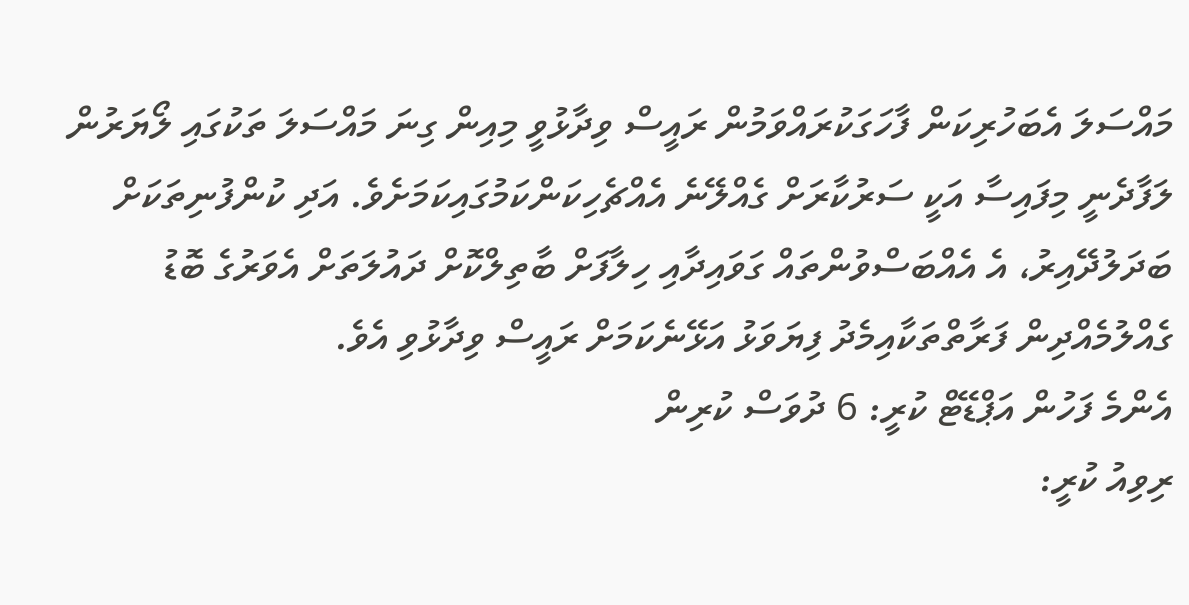މައްސަލަ އެބަހުރިކަން ފާހަގަކުރައްވަމުން ރައީސް ވިދާޅުވީ މިއިން ގިނަ މައްސަލަ ތަކުގައި ލޯޔަރުން ލަފާދެނީ މިފައިސާ އަކީ ސަރުކާރަށް ގެއްލޭނެ އެއްޗެހިކަންކަމުގައިކަމަށެވެ. އަދި ކުންފުނިތަކަށް ބަދަލުދޭއިރު، އެ އެއްބަސްވުންތައް ގަވައިދާއި ހިލާފަށް ބާތިލްކޮށް ދައުލަތަށް އެވަރުގެ ބޮޑު ގެއްލުމެއްދިން ފަރާތްތަކާއިމެދު ފިޔަވަޅު އަޅޭނެކަމަށް ރައީސް ވިދާޅުވި އެވެ.
އެންމެ ފަހުން އަޕްޑޭޓް ކުރީ: 6 ދުވަސް ކުރިން
ރިވިއު ކުރީ: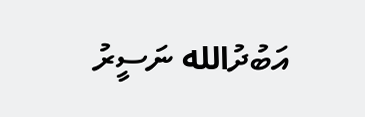އަބުދުالله ނަސީރު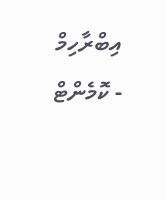އިބްރާހިމް
- ކޮމެންޓް